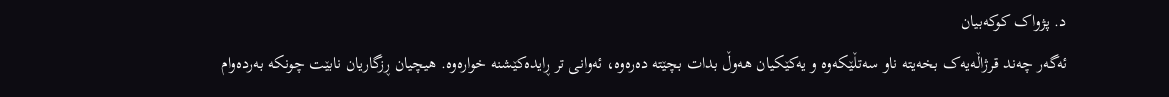د. پژواک کوکەبیان
ئەگەر چەند قرژاڵەیەک بخەیتە ناو سەتڵێکەوە و یەکێکیان هەوڵ بدات بچێتە دەرەوە، ئەوانی تر ڕایدەکێشنە خوارەوە. هیچیان ڕزگاریان نابێت چونکە بەردەوام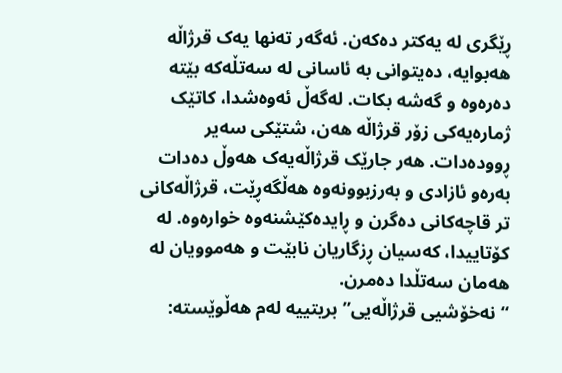ڕێگری لە یەکتر دەکەن. ئەگەر تەنها یەک قرژاڵە هەبوایە، دەیتوانی بە ئاسانی لە سەتڵەکە بێتە دەرەوە و گەشە بکات. لەگەڵ ئەوەشدا، کاتێک ژمارەیەکی زۆر قرژاڵە هەن، شتێکی سەیر ڕوودەدات. هەر جارێک قرژاڵەیەک هەوڵ دەدات بەرەو ئازادی و بەرزبوونەوە هەڵگەڕێت، قرژاڵەکانی تر قاچەکانی دەگرن و ڕایدەکێشنەوە خوارەوە. لە کۆتاییدا، کەسیان ڕزگاریان نابێت و هەموویان لە هەمان سەتڵدا دەمرن.
“نەخۆشیی قرژاڵەیی” بریتییە لەم هەڵوێستە: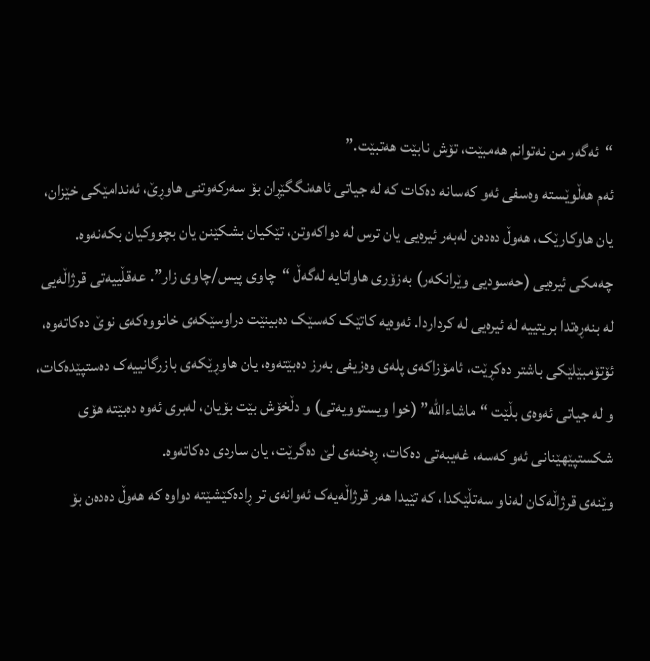“ئەگەر من نەتوانم هەمبێت، تۆش نابێت هەتبێت.”
ئەم هەڵوێستە وەسفی ئەو کەسانە دەکات کە لە جیاتی ئاهەنگگێڕان بۆ سەرکەوتنی هاوڕێ، ئەندامێکی خێزان، یان هاوکارێک، هەوڵ دەدەن لەبەر ئیرەیی یان ترس لە دواکەوتن، تێکیان بشکێنن یان بچووکیان بکەنەوە.
چەمکی ئیرەیی (حەسودیی وێرانکەر) بەزۆری هاواتایە لەگەڵ “چاوی پیس/چاوی زار”. عەقڵییەتی قرژاڵەیی لە بنەڕەتدا بریتییە لە ئیرەیی لە کرداردا. ئەوەیە کاتێک کەسێک دەبینێت دراوسێکەی خانووەکەی نوێ دەکاتەوە، ئۆتۆمبێلێکی باشتر دەکڕێت، ئامۆزاکەی پلەی وەزیفی بەرز دەبێتەوە، یان هاوڕێکەی بازرگانییەک دەستپێدەکات، و لە جیاتی ئەوەی بڵێت “ماشاءالله” (خوا ویستوویەتی) و دڵخۆش بێت بۆیان، لەبری ئەوە دەبێتە هۆی شکستپێهێنانی ئەو کەسە، غەیبەتی دەکات، ڕەخنەی لێ دەگرێت، یان ساردی دەکاتەوە.
وێنەی قرژاڵەکان لەناو سەتڵێکدا، کە تێیدا هەر قرژاڵەیەک ئەوانەی تر ڕادەکێشێتە دواوە کە هەوڵ دەدەن بۆ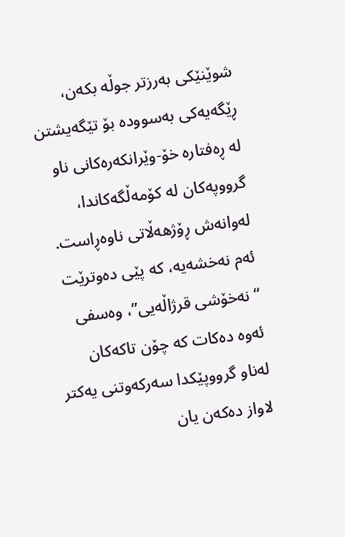شوێنێکی بەرزتر جوڵە بکەن، ڕێگەیەکی بەسوودە بۆ تێگەیشتن لە ڕەفتارە خۆ-وێرانکەرەکانی ناو گرووپەکان لە کۆمەڵگەکاندا، لەوانەش ڕۆژهەڵاتی ناوەڕاست. ئەم نەخشەیە، کە پێی دەوترێت “نەخۆشی قرژاڵەیی”، وەسفی ئەوە دەکات کە چۆن تاکەکان لەناو گرووپێکدا سەرکەوتنی یەکتر لاواز دەکەن یان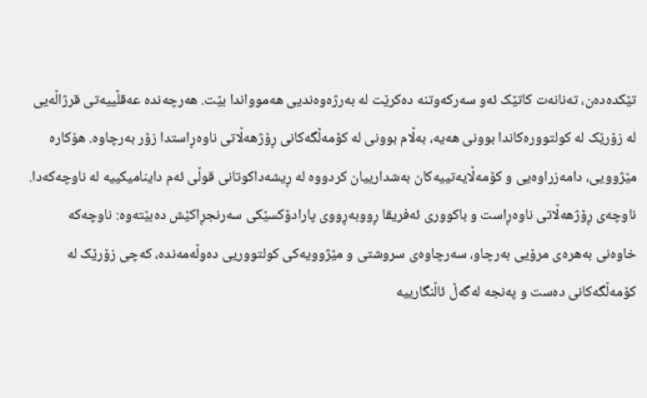تێکدەدەن، تەنانەت کاتێک ئەو سەرکەوتنە دەکرێت لە بەرژەوەندیی هەموواندا بێت. هەرچەندە عەقڵییەتی قرژاڵەیی لە زۆرێک لە کولتوورەکاندا بوونی هەیە، بەڵام بوونی لە کۆمەڵگەکانی ڕۆژهەڵاتی ناوەڕاستدا زۆر بەرچاوە. هۆکارە مێژوویی، دامەزراوەیی و کۆمەڵایەتییەکان بەشدارییان کردووە لە ڕیشەداکوتانی قوڵی ئەم داینامیکییە لە ناوچەکەدا.
ناوچەی ڕۆژهەڵاتی ناوەڕاست و باکووری ئەفریقا ڕووبەڕووی پارادۆکسێکی سەرنجڕاکێش دەبێتەوە: ناوچەکە خاوەنی بەهرەی مرۆیی بەرچاو، سەرچاوەی سروشتی و مێژوویەکی کولتووریی دەوڵەمەندە، کەچی زۆرێک لە کۆمەڵگەکانی دەست و پەنجە لەگەڵ ئاڵنگارییە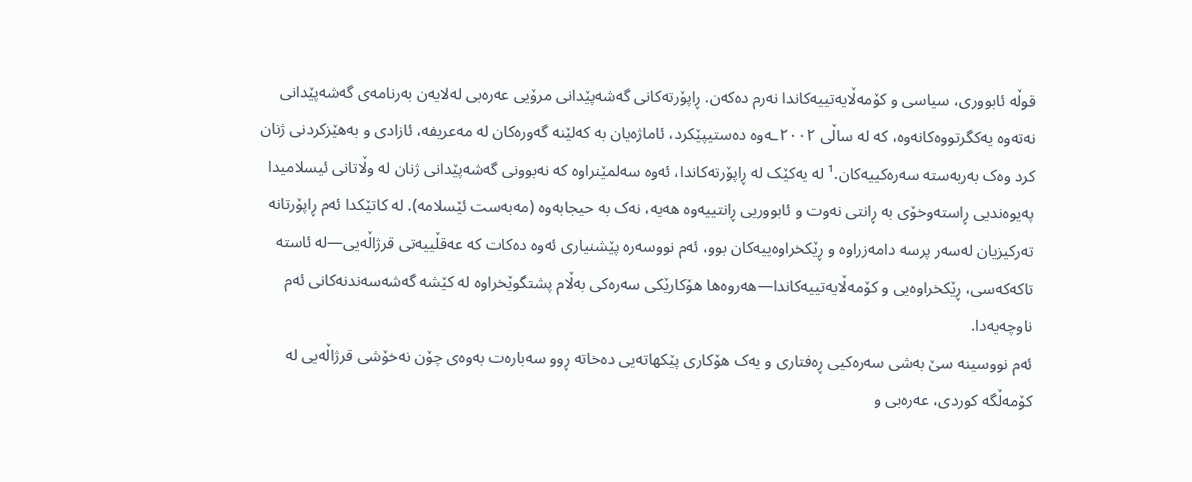قوڵە ئابووری، سیاسی و کۆمەڵایەتییەکاندا نەرم دەکەن. ڕاپۆرتەکانی گەشەپێدانی مرۆیی عەرەبی لەلایەن بەرنامەی گەشەپێدانی نەتەوە یەکگرتووەکانەوە، کە لە ساڵی ٢٠٠٢ـەوە دەستیپێکرد، ئاماژەیان بە کەلێنە گەورەکان لە مەعریفە، ئازادی و بەهێزکردنی ژنان کرد وەک بەربەستە سەرەکییەکان.¹ لە یەکێک لە ڕاپۆرتەکاندا، ئەوە سەلمێنراوە کە نەبوونی گەشەپێدانی ژنان لە وڵاتانی ئیسلامیدا پەیوەندیی ڕاستەوخۆی بە ڕانتی نەوت و ئابووریی ڕانتییەوە هەیە، نەک بە حیجابەوە (مەبەست ئێسلامه). لە کاتێکدا ئەم ڕاپۆرتانە تەرکیزیان لەسەر پرسە دامەزراوە و ڕێکخراوەییەکان بوو، ئەم نووسەرە پێشنیاری ئەوە دەکات کە عەقڵییەتی قرژاڵەیی—لە ئاستە تاکەکەسی، ڕێکخراوەیی و کۆمەڵایەتییەکاندا—هەروەها هۆکارێکی سەرەکی بەڵام پشتگوێخراوە لە کێشە گەشەسەندنەکانی ئەم ناوچەیەدا.
ئەم نووسینە سێ بەشی سەرەکیی ڕەفتاری و یەک هۆکاری پێکهاتەیی دەخاتە ڕوو سەبارەت بەوەی چۆن نەخۆشی قرژاڵەیی لە کۆمەڵگە کوردی، عەرەبی و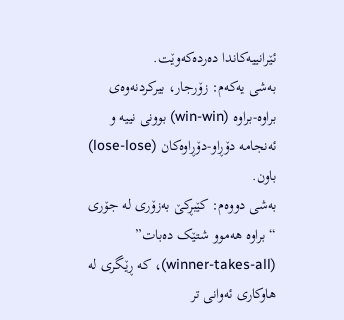ئێرانییەکاندا دەردەکەوێت.
بەشی یەکەم: زۆرجار، بیرکردنەوەی براوە-براوە (win-win) بوونی نییە و ئەنجامە دۆڕاو-دۆڕاوەکان (lose-lose) باون.
بەشی دووەم: کێبڕکێ بەزۆری لە جۆری “براوە هەموو شتێک دەبات” (winner-takes-all)، کە ڕێگری لە هاوکاری ئەوانی تر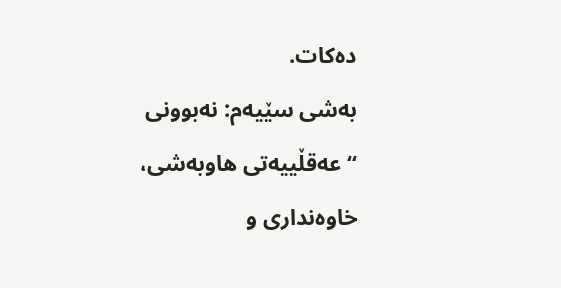دەکات.
بەشی سێیەم: نەبوونی “عەقڵییەتی هاوبەشی، خاوەنداری و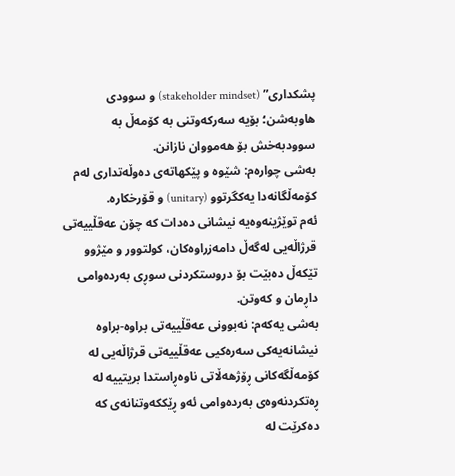پشکداری” (stakeholder mindset) و سوودی هاوبەشن؛ بۆیە سەرکەوتنی بە کۆمەڵ بە سوودبەخش بۆ هەمووان نازانن.
بەشی چوارەم: شێوە و پێکهاتەی دەوڵەتداری لەم کۆمەڵگانەدا یەکگرتوو (unitary) و قۆرخکارە.
ئەم توێژینەوەیە نیشانی دەدات کە چۆن عەقڵییەتی قرژاڵەیی لەگەڵ دامەزراوەکان، کولتوور و مێژوو تێکەڵ دەبێت بۆ دروستکردنی سوڕی بەردەوامی داڕمان و کەوتن.
بەشی یەکەم: نەبوونی عەقڵییەتی براوە-براوە
نیشانەیەکی سەرەکیی عەقڵییەتی قرژاڵەیی لە کۆمەڵگەکانی ڕۆژهەڵاتی ناوەڕاستدا بریتییە لە ڕەتکردنەوەی بەردەوامی ئەو ڕێککەوتنانەی کە دەکرێت لە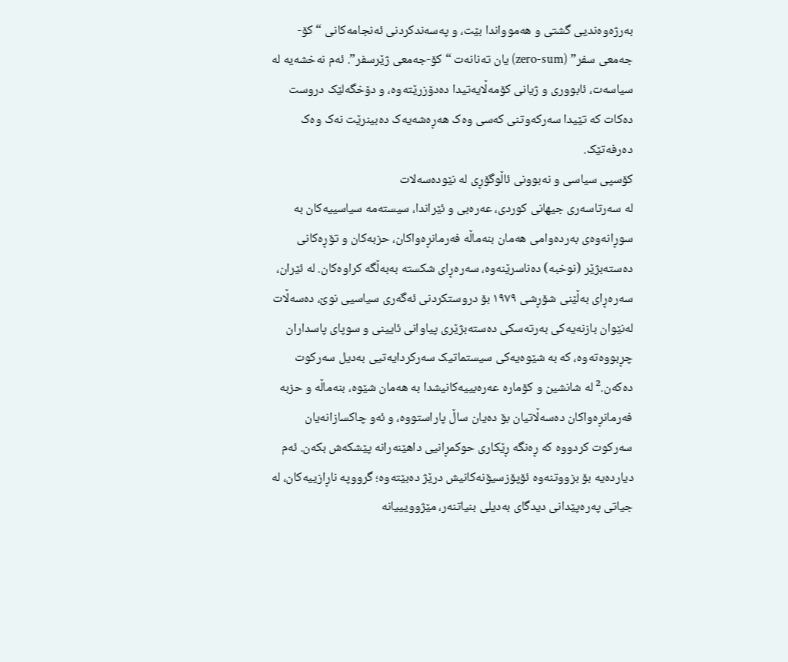بەرژەوەندیی گشتی و هەموواندا بێت، و پەسەندکردنی ئەنجامەکانی “کۆ-جەمعی سفر” (zero-sum) یان تەنانەت “کۆ-جەمعی ژێرسفر”. ئەم نەخشەیە لە سیاسەت، ئابووری و ژیانی کۆمەڵایەتیدا دەدۆزرێتەوە، و دۆخگەلێک دروست دەکات کە تێیدا سەرکەوتنی کەسی وەک هەڕەشەیەک دەبینرێت نەک وەک دەرفەتێک.
کۆسپی سیاسی و نەبوونی ئاڵوگۆڕی له نێودەسەلات
لە سەرتاسەری جیهانی کوردی، عەرەبی و ئێراندا، سیستەمە سیاسییەکان بە سوڕانەوەی بەردەوامی هەمان بنەماڵە فەرمانڕەواکان، حزبەکان و تۆڕەکانی دەستەبژێر (نوخبە) دەناسرێنەوە، سەرەڕای شکستە بەبەڵگە کراوەکان. لە ئێران، سەرەڕای بەڵێنی شۆڕشی ١٩٧٩ بۆ دروستکردنی ئەگەری سیاسیی نوێ، دەسەڵات لەنێوان بازنەیەکی بەرتەسکی دەستەبژێری پیاوانی ئایینی و سوپای پاسداران چڕبووەتەوە، کە بە شێوەیەکی سیستماتیک سەرکردایەتیی بەدیل سەرکوت دەکەن.² لە شانشین و کۆمارە عەرەبییەکانیشدا بە هەمان شێوە، بنەماڵە و حزبە فەرمانڕەواکان دەسەڵاتیان بۆ دەیان ساڵ پاراستووە، و ئەو چاکسازانەیان سەرکوت کردووە کە ڕەنگە ڕێکاری حوکمڕانیی داهێنەرانە پێشکەش بکەن. ئەم دیاردەیە بۆ بزووتنەوە ئۆپۆزسیۆنەکانیش درێژ دەبێتەوە؛ گرووپە ناڕازییەکان، لە جیاتی پەرەپێدانی دیدگای بەدیلی بنیاتنەر، مێژوویییانە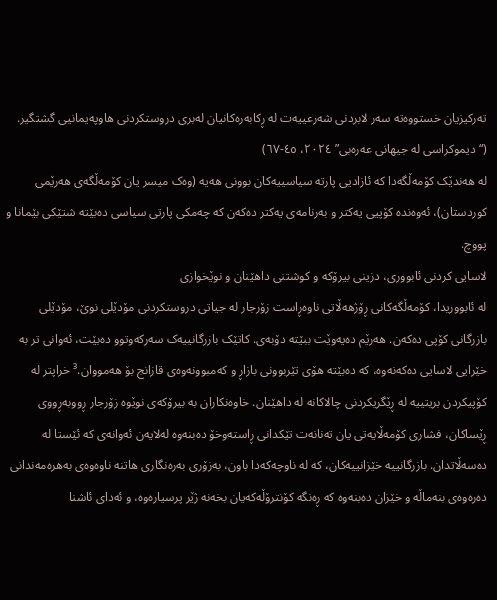تەرکیزیان خستووەتە سەر لابردنی شەرعییەت لە ڕکابەرەکانیان لەبری دروستکردنی هاوپەیمانیی گشتگیر. (“دیموکراسی لە جیهانی عەرەبی” ٢٠٢٤، ٤٥-٦٧)
لە هەندێک کۆمەڵگەدا کە ئازادیی پارتە سیاسییەکان بوونی هەیە (وەک میسر یان کۆمەڵگەی هەرێمی کوردستان)، ئەوەندە کۆپیی یەکتر و بەرنامەی یەکتر دەکەن کە چەمکی پارتی سیاسی دەبێتە شتێکی بێمانا و پووچ.
لاسایی کردنی ئابووری، دزینی بیرۆکە و کوشتنی داهێنان و نوێخوازی
لە ئابووریدا، کۆمەڵگەکانی ڕۆژهەڵاتی ناوەڕاست زۆرجار لە جیاتی دروستکردنی مۆدێلی نوێ، مۆدێلی بازرگانی کۆپی دەکەن. هەرێم دەیەوێت ببێتە دۆبەی. کاتێک بازرگانییەک سەرکەوتوو دەبێت، ئەوانی تر بە خێرایی لاسایی دەکەنەوە، کە دەبێتە هۆی تێربوونی بازاڕ و کەمبوونەوەی قازانج بۆ هەمووان.³ خراپتر لە کۆپیکردن بریتییە لە ڕێگریکردنی چالاکانە لە داهێنان. خاوەنکاران بە بیرۆکەی نوێوە زۆرجار ڕووبەڕووی ڕێساکان، فشاری کۆمەڵایەتی یان تەنانەت تێکدانی ڕاستەوخۆ دەبنەوە لەلایەن ئەوانەی کە ئێستا لە دەسەڵاتدان. بازرگانییە خێزانییەکان، کە لە ناوچەکەدا باون، بەزۆری بەرەنگاری هاتنە ناوەوەی بەهرەمەندانی دەرەوەی بنەماڵە و خێزان دەبنەوە کە ڕەنگە کۆنترۆڵەکەیان بخەنە ژێر پرسیارەوە، و ئەدای ئاشنا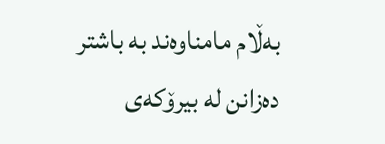بەڵام مامناوەند بە باشتر دەزانن لە بیرۆکەی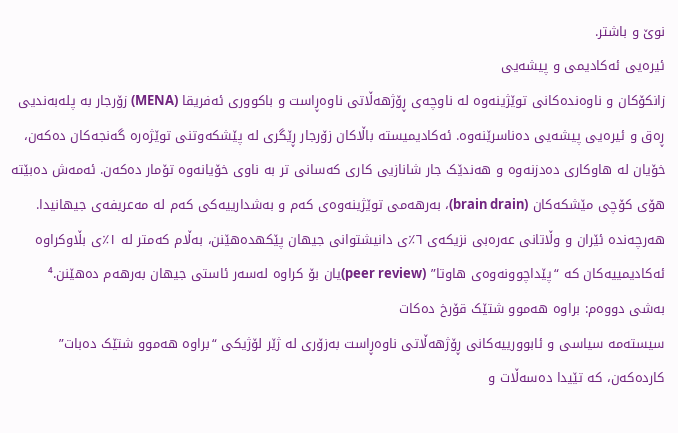نوێ و باشتر.
ئیرەیی ئەکادیمی و پیشەیی
زانکۆکان و ناوەندەکانی توێژینەوە لە ناوچەی ڕۆژهەڵاتی ناوەڕاست و باکووری ئەفریقا (MENA) زۆرجار بە پلەبەندیی ڕەق و ئیرەیی پیشەیی دەناسرێنەوە. ئەکادیمیستە باڵاکان زۆرجار ڕێگری لە پێشکەوتنی توێژەرە گەنجەکان دەکەن، خۆیان لە هاوکاری دەدزنەوە و هەندێک جار شانازیی کاری کەسانی تر بە ناوی خۆیانەوە تۆمار دەکەن. ئەمەش دەبێتە هۆی کۆچی مێشکەکان (brain drain)، بەرهەمی توێژینەوەی کەم و بەشدارییەکی کەم لە مەعریفەی جیهانیدا. هەرچەندە ئێران و وڵاتانی عەرەبی نزیکەی ٦٪ی دانیشتوانی جیهان پێکھدەهێنن، بەڵام کەمتر لە ١٪ی بڵاوکراوە ئەکادیمییەکان کە “پێداچوونەوەی هاوتا” (peer review)یان بۆ کراوە لەسەر ئاستی جیهان بەرهەم دەهێنن.⁴
بەشی دووەم: براوە هەموو شتێک قۆرخ دەکات
سیستەمە سیاسی و ئابوورییەکانی ڕۆژهەڵاتی ناوەڕاست بەزۆری لە ژێر لۆژیکی “براوە هەموو شتێک دەبات” کاردەکەن، کە تێیدا دەسەڵات و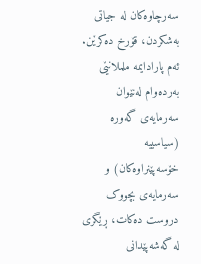سەرچاوەکان لە جیاتی بەشکردن، قۆرخ دەکرێن. ئەم پارادایمە ململانێی بەردەوام لەنێوان سەرمایەی گەورە (سیاسییه خۆسەپێنراوەکان) و سەرمایەی بچووک دروست دەکات، ڕێگری لە گەشەپێدانی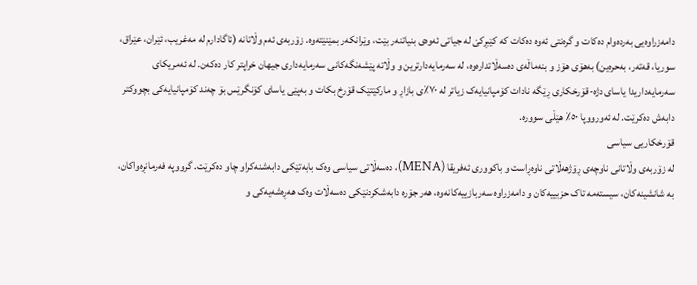دامەزراوەیی بەردەوام دەکات و گرەنتی ئەوە دەکات کە کێبڕکێ لە جیاتی ئەوەی بنیاتنەر بێت، وێرانکەر بمێنێتەوە. زۆربەی ئەم وڵاتانە (ئاگادارم لە مەغریب، ئێران، عێراق، سوریا، قەتەر، بەحرەین) بەهۆی هۆز و بنەماڵەی دەسەڵاتدارەوە، لە سەرمایەدارترین و وڵاتە پێشەنگەکانی سەرمایەداری جیهان خراپتر کار دەکەن. لە ئەمریکای سەرمایەداریدا یاسای دژە-قۆرخکاری ڕێگە نادات کۆمپانیایەک زیاتر لە ٧٠٪ی بازاڕ و مارکێتێک قۆرخ بکات و بەپێی یاسای کۆنگرێس بۆ چەند کۆمپانیایەکی بچووکتر دابەش دەکرێت. لە ئەورووپا ٥٠٪ هێڵی سوورە.
قۆرخکاریی سیاسی
لە زۆربەی وڵاتانی ناوچەی ڕۆژهەڵاتی ناوەڕاست و باکووری ئەفریقا (MENA)، دەسەڵاتی سیاسی وەک بابەتێکی دابەشنەکراو چاو دەکرێت. گرووپە فەرمانڕەواکان، بە شانشینەکان، سیستەمە تاک حزبییەکان و دامەزراوە سەربازییەکانەوە، هەر جۆرە دابەشکردنێکی دەسەڵات وەک هەڕەشەیەکی و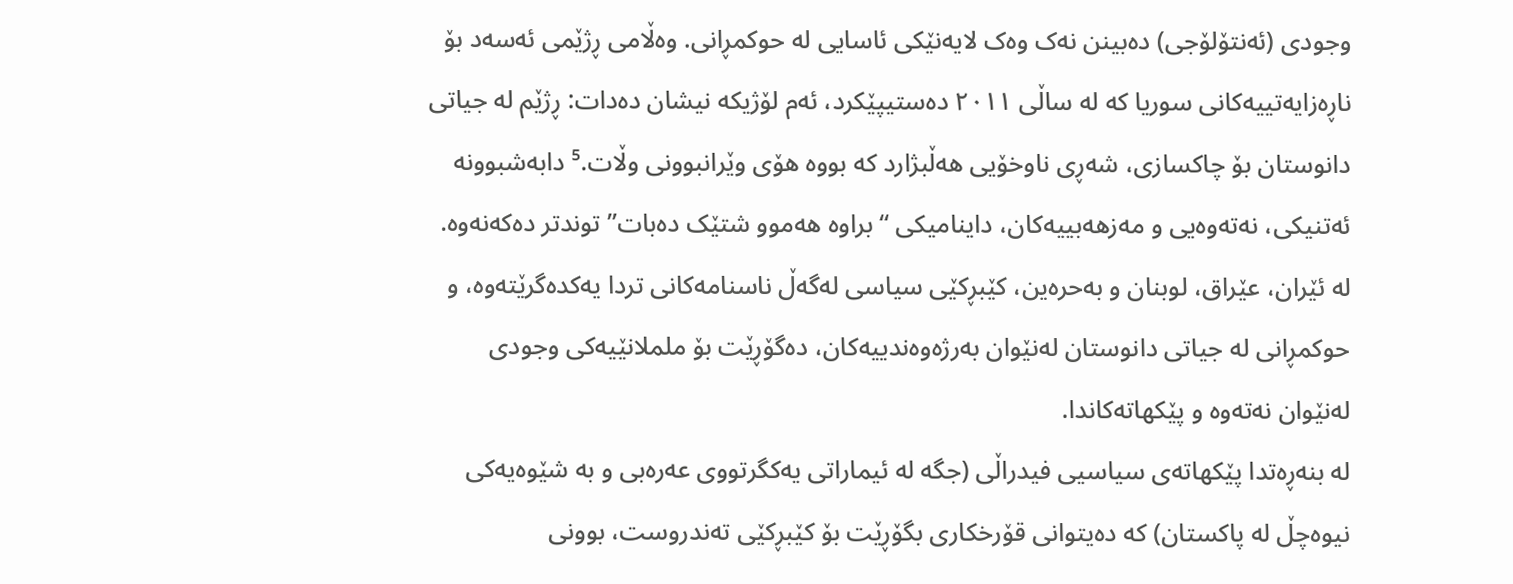وجودی (ئەنتۆلۆجی) دەبینن نەک وەک لایەنێکی ئاسایی له حوکمڕانی. وەڵامی ڕژێمی ئەسەد بۆ ناڕەزایەتییەکانی سوریا کە لە ساڵی ٢٠١١ دەستیپێکرد، ئەم لۆژیکە نیشان دەدات: ڕژێم لە جیاتی دانوستان بۆ چاکسازی، شەڕی ناوخۆیی هەڵبژارد کە بووە هۆی وێرانبوونی وڵات.⁵ دابەشبوونە ئەتنیکی، نەتەوەیی و مەزهەبییەکان، داینامیکی “براوە هەموو شتێک دەبات” توندتر دەکەنەوە. لە ئێران، عێراق، لوبنان و بەحرەین، کێبڕکێی سیاسی لەگەڵ ناسنامەکانی تردا یەکدەگرێتەوە، و حوکمڕانی لە جیاتی دانوستان لەنێوان بەرژەوەندییەکان، دەگۆڕێت بۆ ململانێیەکی وجودی لەنێوان نەتەوە و پێکهاتەکاندا.
لە بنەڕەتدا پێکهاتەی سیاسیی فیدراڵی (جگە لە ئیماراتی یەکگرتووی عەرەبی و بە شێوەیەکی نیوەچڵ لە پاکستان) کە دەیتوانی قۆرخکاری بگۆڕێت بۆ کێبڕکێی تەندروست، بوونی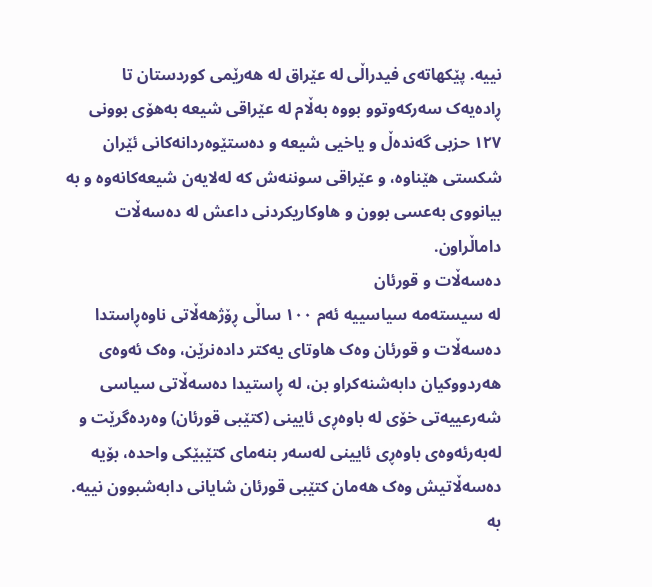نییە. پێکهاتەی فیدراڵی لە عێراق لە هەرێمی کوردستان تا ڕادەیەک سەرکەوتوو بووە بەڵام لە عێراقی شیعە بەهۆی بوونی ١٢٧ حزبی گەندەڵ و یاخیی شیعە و دەستێوەردانەکانی ئێران شکستی هێناوە، و عێراقی سوننەش کە لەلایەن شیعەکانەوە و بە بیانووی بەعسی بوون و هاوکاریکردنی داعش لە دەسەڵات داماڵراون.
دەسەڵات و قورئان
لە سیستەمە سیاسییە ئەم ١٠٠ ساڵی ڕۆژهەڵاتی ناوەڕاستدا دەسەڵات و قورئان وەک هاوتای یەکتر دادەنرێن، وەک ئەوەی هەردووکیان دابەشنەکراو بن، لە ڕاستیدا دەسەڵاتی سیاسی شەرعییەتی خۆی لە باوەڕی ئایینی (کتێبی قورئان) وەردەگرێت و لەبەرئەوەی باوەڕی ئایینی لەسەر بنەمای کتێبێکی واحدە، بۆیە دەسەڵاتیش وەک هەمان کتێبی قورئان شایانی دابەشبوون نییە. بە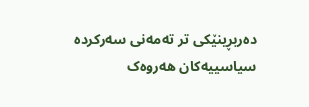دەربڕینێکی تر تەمەنی سەرکردە سیاسییەکان هەروەک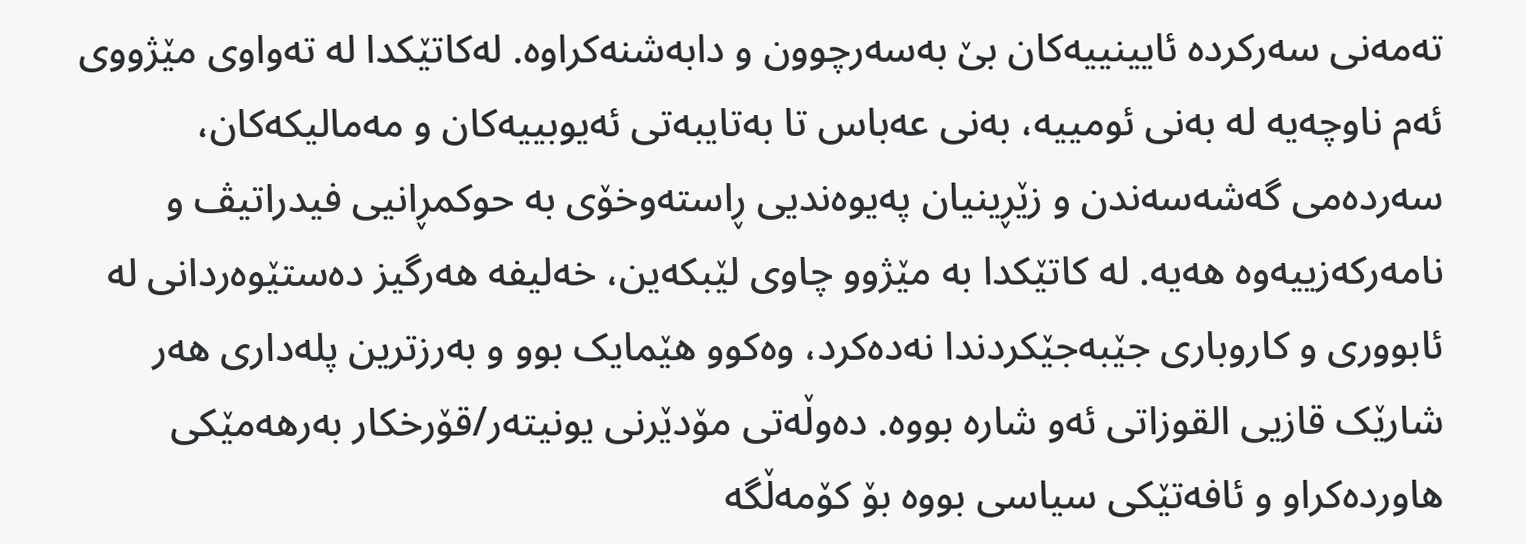تەمەنی سەرکردە ئایینییەکان بێ بەسەرچوون و دابەشنەکراوە. لەکاتێکدا لە تەواوی مێژووی ئەم ناوچەیە لە بەنی ئومییە، بەنی عەباس تا بەتایبەتی ئەیوبییەکان و مەمالیکەکان، سەردەمی گەشەسەندن و زێڕینیان پەیوەندیی ڕاستەوخۆی بە حوکمڕانیی فیدراتیڤ و نامەرکەزییەوە هەیە. لە کاتێکدا به مێژوو چاوی لێبکەین، خەلیفە هەرگیز دەستێوەردانی لە ئابووری و کاروباری جێبەجێکردندا نەدەکرد، وەکوو هێمایک بوو و بەرزترین پلەداری هەر شارێک قازیی القوزاتی ئەو شارە بووە. دەوڵەتی مۆدێرنی یونیتەر/قۆرخکار بەرهەمێکی هاوردەکراو و ئافەتێکی سیاسی بووە بۆ کۆمەڵگە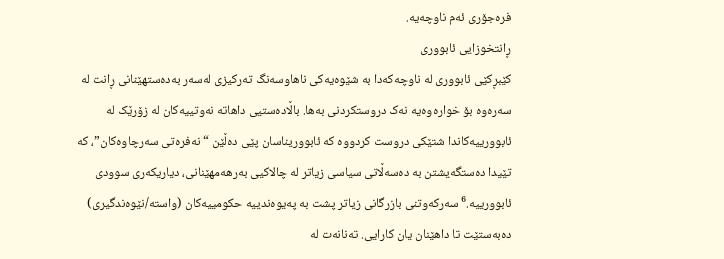فرەجۆری ئەم ناوچەیە.
ڕانتخوزایی ئابووری
کێبڕکێی ئابووری لە ناوچەکەدا بە شێوەیەکی ناهاوسەنگ تەرکیزی لەسەر بەدەستهێنانی ڕانت لە سەرەوە بۆ خوارەوەیە نەک دروستکردنی بەها. باڵادەستیی داهاتە نەوتییەکان لە زۆرێک لە ئابوورییەکاندا شتێکی دروست کردووە کە ئابووریناسان پێی دەڵێن “نەفرەتی سەرچاوەکان”، کە تێیدا دەستگەیشتن بە دەسەڵاتی سیاسی زیاتر لە چالاکیی بەرھەمھێنانی، دیاریکەری سوودی ئابوورییە.⁶ سەرکەوتنی بازرگانی زیاتر پشت بە پەیوەندییە حکومییەکان (واستە/نێوەندگیری) دەبەستێت تا داهێنان یان کارایی. تەنانەت لە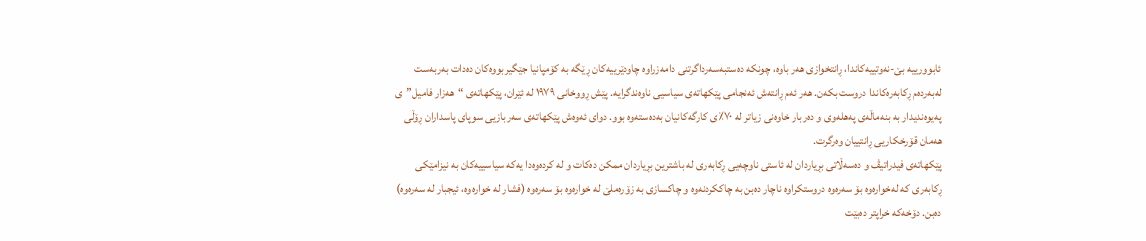ئابوورییە بێ-نەوتییەکاندا، ڕانتخوازی هەر باوە، چونکە دەستبەسەرداگرتنی دامەزراوە چاودێرییەکان ڕێگە بە کۆمپانیا جێگیربووەکان دەدات بەربەست لەبەردەم ڕکابەرەکاندا دروست بکەن. هەر ئەم ڕانتەش ئەنجامی پێکهاتەی سیاسیی ناوەندگرایە. پێش ڕووخانی ١٩٧٩ لە ئێران، پێکهاتەی “هەزار فامیل”ی پەیوەندیدار بە بنەماڵەی پەهلەوی و دەربار خاوەنی زیاتر لە ٧٠٪ی کارگەکانیان بەدەستەوە بوو. دوای ئەوەش پێکهاتەی سەربازیی سوپای پاسداران ڕۆڵی هەمان قۆرخکاریی ڕانتییان وەرگرت.
پێکھاتەی فیدراتیڤ و دەسەڵاتی بڕیاردان لە ئاستی ناوچەیی ڕکابەری لە باشترین بڕیاردان ممکن دەکات و لە کردەوەدا یەکە سیاسییەکان بە نیزامێکی ڕکابەری کە لەخوارەوە بۆ سەرەوە دروستکراوە ناچار دەبن بە چاککردنەوە و چاکسازی بە زۆرەملێ لە خوارەوە بۆ سەرەوە (فشار لە خوارەوە، ئیجبار لە سەرەوە) دەبن. دۆخەکە خراپتر دەبێت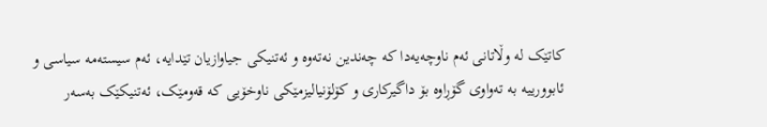کاتێک لە وڵاتانی ئەم ناوچەیەدا کە چەندین نەتەوە و ئەتنیکی جیاوازیان تێدایە، ئەم سیستەمە سیاسی و ئابوورییە بە تەواوی گۆڕاوە بۆ داگیرکاری و کۆلۆنیالیزمێکی ناوخۆیی کە قەومێک، ئەتنیکێک بەسەر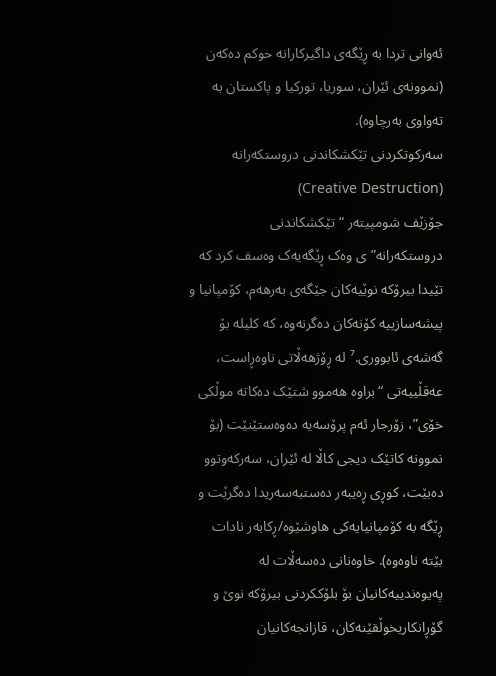ئەوانی تردا بە ڕێگەی داگیرکارانه حوکم دەکەن (نموونەی ئێران، سوریا، تورکیا و پاکستان بە تەواوی بەرچاوه).
سەرکوتکردنی تێکشکاندنی دروستکەرانە (Creative Destruction)
جۆزێف شومپیتەر “تێکشکاندنی دروستکەرانە”ی وەک ڕێگەیەک وەسف کرد کە تێیدا بیرۆکە نوێیەکان جێگەی بەرهەم، کۆمپانیا و پیشەسازییە کۆنەکان دەگرنەوە، کە کلیلە بۆ گەشەی ئابووری.⁷ لە ڕۆژهەڵاتی ناوەڕاست، عەقڵییەتی “براوە هەموو شتێک دەکاتە موڵکی خۆی”، زۆرجار ئەم پرۆسەیە دەوەستێنێت (بۆ نموونە کاتێک دیجی کاڵا له ئێران، سەرکەوتوو دەبێت، کوڕی ڕەیبەر دەستبەسەریدا دەگرێت و ڕێگە بە کۆمپانیایەکی هاوشێوە/ڕکابەر نادات بێتە ناوەوە). خاوەنانی دەسەڵات لە پەیوەندییەکانیان بۆ بلۆککردنی بیرۆکە نوێ و گۆڕانکاریخوڵقێنەکان، قازانجەکانیان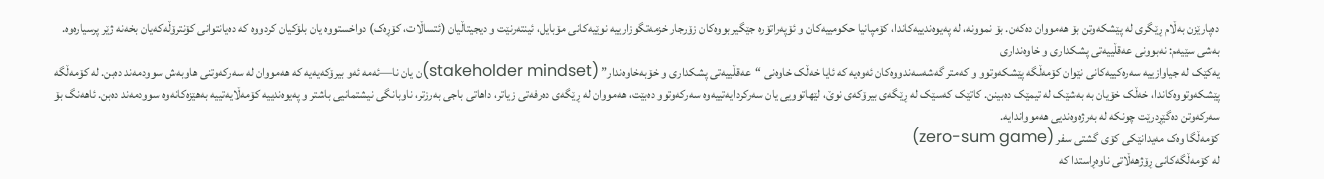دەپارێزن بەڵام ڕێگری لە پێشکەوتن بۆ هەمووان دەکەن. بۆ نموونە، لە پەیوەندییەکاندا، کۆمپانیا حکومییەکان و ئۆپەراتۆرە جێگیربووەکان زۆرجار خزمەتگوزارییە نوێیەکانی مۆبایل، ئینتەرنێت و دیجیتاڵیان (ئتساڵات، کۆڕەک) دواخستووە یان بلۆکیان کردووە کە دەیانتوانی کۆنترۆڵەکەیان بخەنە ژێر پرسیارەوە.
بەشی سێیەم: نەبوونی عەقڵییەتی پشکداری و خاوەنداری
یەکێک لە جیاوازییە سەرەکییەکانی نێوان کۆمەڵگە پێشکەوتوو و کەمتر گەشەسەندووەکان ئەوەیە کە ئایا خەڵک خاوەنی “عەقڵییەتی پشکداری و خۆبەخاوەندار” (stakeholder mindset)ن یان نا—ئەمە ئەو بیرۆکەیەیە کە هەمووان لە سەرکەوتنی هاوبەش سوودمەند دەبن. لە کۆمەڵگە پێشکەوتووەکاندا، خەڵک خۆیان بە بەشێک لە تیمێک دەبینن. کاتێک کەسێک لە ڕێگەی بیرۆکەی نوێ، لێهاتوویی یان سەرکردایەتییەوە سەرکەوتوو دەبێت، هەمووان لە ڕێگەی دەرفەتی زیاتر، داهاتی باجی بەرزتر، ناوبانگی نیشتمانیی باشتر و پەیوەندییە کۆمەڵایەتییە بەهێزەکانەوە سوودمەند دەبن. ئاهەنگ بۆ سەرکەوتن دەگێڕدرێت چونکە لە بەرژەوەندیی هەموواندایە.
کۆمەڵگا وەک مەیدانێکی کۆی گشتی سفر (zero-sum game)
لە کۆمەڵگەکانی ڕۆژهەڵاتی ناوەڕاستدا کە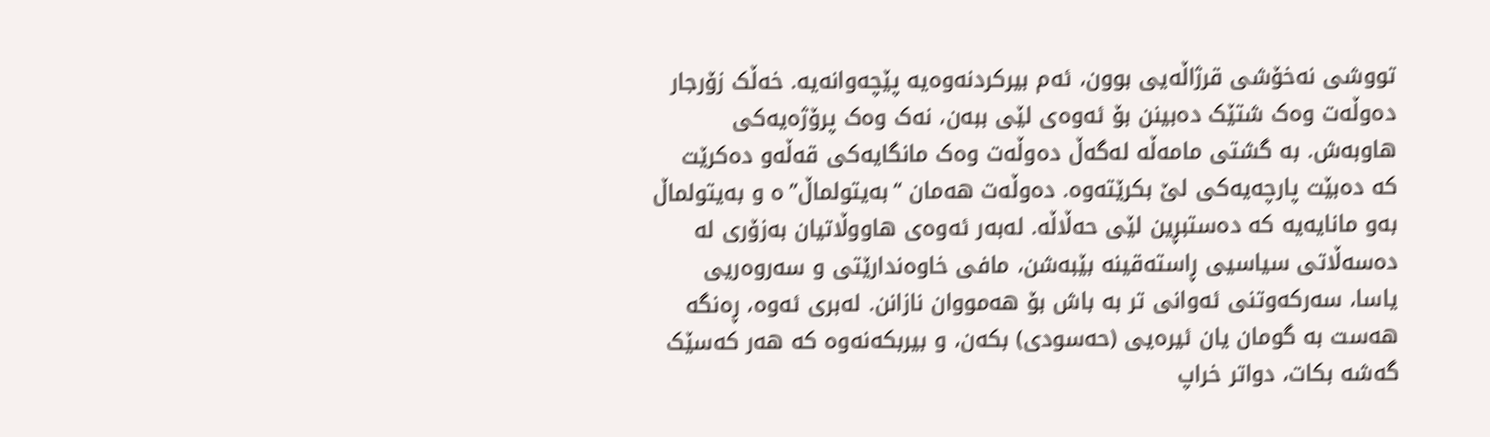تووشی نەخۆشی قرژاڵەیی بوون، ئەم بیرکردنەوەیە پێچەوانەیە. خەڵک زۆرجار دەوڵەت وەک شتێک دەبینن بۆ ئەوەی لێی ببەن، نەک وەک پرۆژەیەکی هاوبەش. بە گشتی مامەڵە لەگەڵ دەوڵەت وەک مانگایەکی قەڵەو دەکرێت کە دەبێت پارچەیەکی لێ بکرێتەوە. دەوڵەت هەمان “بەیتولماڵ”ە و بەیتولماڵ بەو مانایەیە کە دەستبڕین لێی حەڵاڵە. لەبەر ئەوەی هاووڵاتیان بەزۆری له دەسەڵاتی سیاسیی ڕاستەقینە بێبەشن، مافی خاوەندارێتی و سەروەریی یاسا، سەرکەوتنی ئەوانی تر بە باش بۆ هەمووان نازانن. لەبری ئەوە، ڕەنگە هەست بە گومان یان ئیرەیی (حەسودی) بکەن، و بیربکەنەوە کە هەر کەسێک گەشە بکات، دواتر خراپ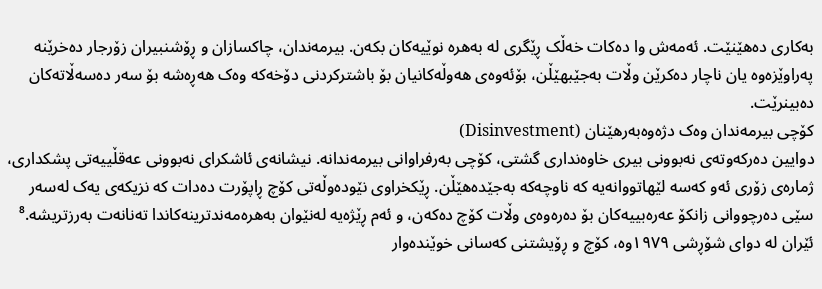بەکاری دەهێنێت. ئەمەش وا دەکات خەڵک ڕێگری لە بەهرە نوێیەکان بکەن. بیرمەندان، چاکسازان و ڕۆشنبیران زۆرجار دەخرێنە پەراوێزەوە یان ناچار دەکرێن وڵات بەجێبهێڵن، بۆئەوەی هەوڵەکانیان بۆ باشترکردنی دۆخەکە وەک هەڕەشە بۆ سەر دەسەڵاتەکان دەبینرێت.
کۆچی بیرمەندان وەک دژەوەبەرهێنان (Disinvestment)
دوایین دەرکەوتەی نەبوونی بیری خاوەنداری گشتی، کۆچی بەرفراوانی بیرمەندانه. نیشانەی ئاشکرای نەبوونی عەقڵییەتی پشکداری، ژمارەی زۆری ئەو کەسە لێهاتووانەیە کە ناوچەکە بەجێدەهێڵن. ڕێکخراوی نێودەوڵەتی کۆچ ڕاپۆرت دەدات کە نزیکەی یەک لەسەر سێی دەرچووانی زانکۆ عەرەبییەکان بۆ دەرەوەی وڵات کۆچ دەکەن، و ئەم ڕێژەیە لەنێوان بەهرەمەندترینەکاندا تەنانەت بەرزتریشە.⁸ ئێران لە دوای شۆڕشی ١٩٧٩وە، کۆچ و ڕۆیشتنی کەسانی خوێندەوار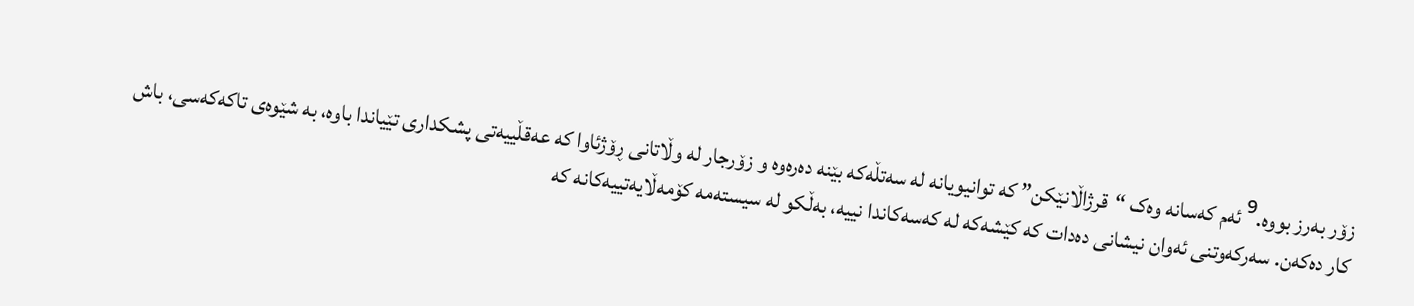زۆر بەرز بووە.⁹ ئەم کەسانە وەک “قرژاڵانێکن” کە توانیویانە لە سەتڵەکە بێنە دەرەوە و زۆرجار لە وڵاتانی ڕۆژئاوا کە عەقڵییەتی پشکداری تێیاندا باوە، بە شێوەی تاکەکەسی، باش کار دەکەن. سەرکەوتنی ئەوان نیشانی دەدات کە کێشەکە لە کەسەکاندا نییە، بەڵکو لە سیستەمە کۆمەڵایەتییەکانە کە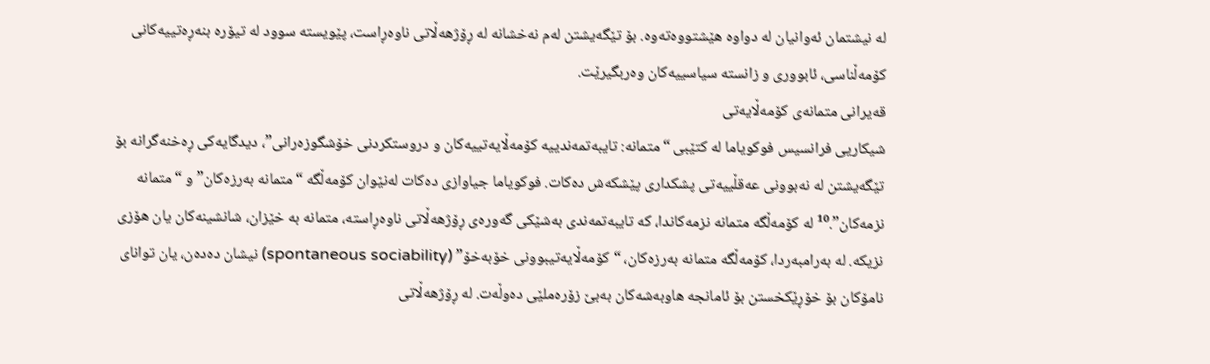لە نیشتمان ئەوانیان لە دواوە هێشتووەتەوە. بۆ تێگەیشتن لەم نەخشانە لە ڕۆژهەڵاتی ناوەڕاست، پێویستە سوود لە تیۆرە بنەڕەتییەکانی کۆمەڵناسی، ئابووری و زانستە سیاسییەکان وەربگیرێت.
قەیرانی متمانەی کۆمەڵایەتی
شیکاریی فرانسیس فوکویاما لە کتێبی “متمانە: تایبەتمەندییە کۆمەڵایەتییەکان و دروستکردنی خۆشگوزەرانی”، دیدگایەکی ڕەخنەگرانە بۆ تێگەیشتن لە نەبوونی عەقڵییەتی پشکداری پێشکەش دەکات. فوکویاما جیاوازی دەکات لەنێوان کۆمەڵگە “متمانە بەرزەکان” و “متمانە نزمەکان”.¹⁰ لە کۆمەڵگە متمانە نزمەکاندا، کە تایبەتمەندی بەشێکی گەورەی ڕۆژهەڵاتی ناوەڕاستە، متمانە بە خێزان، شانشینەکان یان هۆزی نزیکه. لە بەرامبەردا، کۆمەڵگە متمانە بەرزەکان، “کۆمەڵایەتیبوونی خۆبەخۆ” (spontaneous sociability) نیشان دەدەن، یان توانای نامۆکان بۆ خۆڕێکخستن بۆ ئامانجە هاوبەشەکان بەبێ زۆرەملێی دەوڵەت. لە ڕۆژهەڵاتی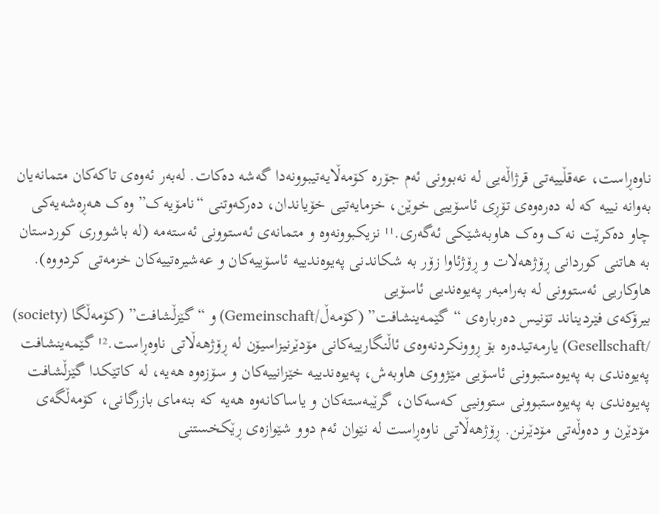ناوەڕاست، عەقڵییەتی قرژاڵەیی لە نەبوونی ئەم جۆرە کۆمەڵایەتیبوونەدا گەشە دەکات. لەبەر ئەوەی تاکەکان متمانەیان بەوانە نییە کە لە دەرەوەی تۆڕی ئاسۆییی خوێن، خزمایەتیی خۆیاندان، دەرکەوتنی “نامۆیەک” وەک هەڕەشەیەکی چاو دەکرێت نەک وەک هاوبەشێکی ئەگەری.¹¹ نزیکبوونەوە و متمانەی ئەستوونی ئەستەمە (لە باشووری کوردستان به هاتنی کوردانی ڕۆژهەلات و ڕۆژئاوا زۆر به شکاندنی پەیوەندییە ئاسۆییەکان و عەشیرەتییەکان خزمەتی کردووه).
هاوکاریی ئەستوونی لە بەرامبەر پەیوەندیی ئاسۆیی
بیرۆکەی فێردیناند تۆنیس دەربارەی “گێمەینشافت” (کۆمەڵ/Gemeinschaft) و “گێزڵشافت” (کۆمەڵگا (society) /Gesellschaft) یارمەتیدەرە بۆ ڕوونکردنەوەی ئاڵنگارییەکانی مۆدێرنیزاسیۆن لە ڕۆژهەڵاتی ناوەڕاست.¹² گێمەینشافت پەیوەندی بە پەیوەستبوونی ئاسۆیی مێژووی هاوبەش، پەیوەندییە خێزانییەکان و سۆزەوە هەیە، لە کاتێکدا گێزڵشافت پەیوەندی بە پەیوەستبوونی ستوونیی کەسەکان، گرێبەستەکان و یاساکانەوە هەیە کە بنەمای بازرگانی، کۆمەڵگەی مۆدێرن و دەوڵەتی مۆدێرنن. ڕۆژهەڵاتی ناوەڕاست لە نێوان ئەم دوو شێوازەی ڕێکخستنی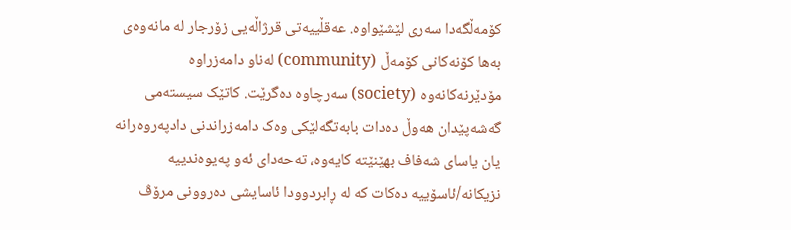کۆمەڵگەدا سەری لێشێواوە. عەقڵییەتی قرژاڵەیی زۆرجار لە مانەوەی بەها کۆنەکانی کۆمەڵ (community) لەناو دامەزراوە مۆدێرنەکانەوە (society) سەرچاوە دەگرێت. کاتێک سیستەمی گەشەپێدان هەوڵ دەدات بابەتگەلێکی وەک دامەزراندنی دادپەروەرانە یان یاسای شەفاف بهێنێتە کایەوە، تەحەدای ئەو پەیوەندییە نزیکانە/ئاسۆییە دەکات کە لە ڕابردوودا ئاسایشی دەروونی مرۆڤ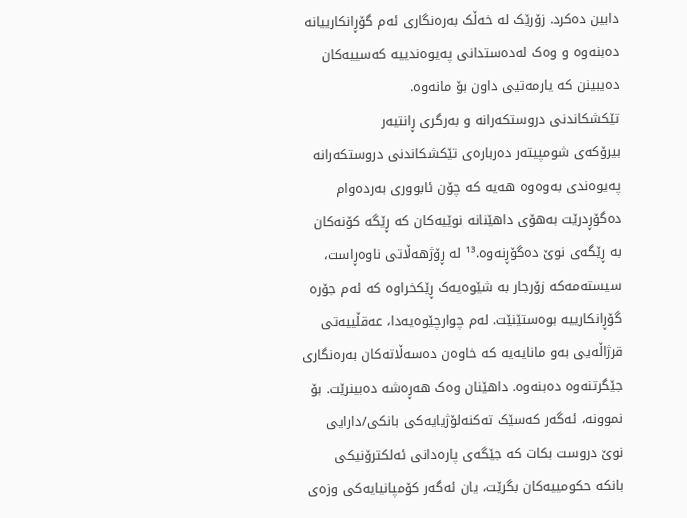دابین دەکرد. زۆرێک لە خەڵک بەرەنگاری ئەم گۆڕانکارییانە دەبنەوە و وەک لەدەستدانی پەیوەندییە کەسییەکان دەیبینن کە یارمەتیی داون بۆ مانەوە.
تێکشکاندنی دروستکەرانە و بەرگری ڕانتیەر
بیرۆکەی شومپیتەر دەربارەی تێکشکاندنی دروستکەرانە پەیوەندی بەوەوە هەیە کە چۆن ئابووری بەردەوام دەگۆڕدرێت بەهۆی داهێنانە نوێیەکان کە ڕێگە کۆنەکان بە ڕێگەی نوێ دەگۆڕنەوە.¹³ لە ڕۆژهەڵاتی ناوەڕاست، سیستەمەکە زۆرجار بە شێوەیەک ڕێکخراوە کە ئەم جۆرە گۆڕانکارییە بوەستێنێت. لەم چوارچێوەیەدا، عەقڵییەتی قرژاڵەیی بەو مانایەیە کە خاوەن دەسەڵاتەکان بەرەنگاری جێگرتنەوە دەبنەوە. داهێنان وەک هەڕەشە دەبینرێت. بۆ نموونە، ئەگەر کەسێک تەکنەلۆژیایەکی بانکی/دارایی نوێ دروست بکات کە جێگەی پارەدانی ئەلکترۆنیکی بانکە حکومییەکان بگرێت، یان ئەگەر کۆمپانیایەکی وزەی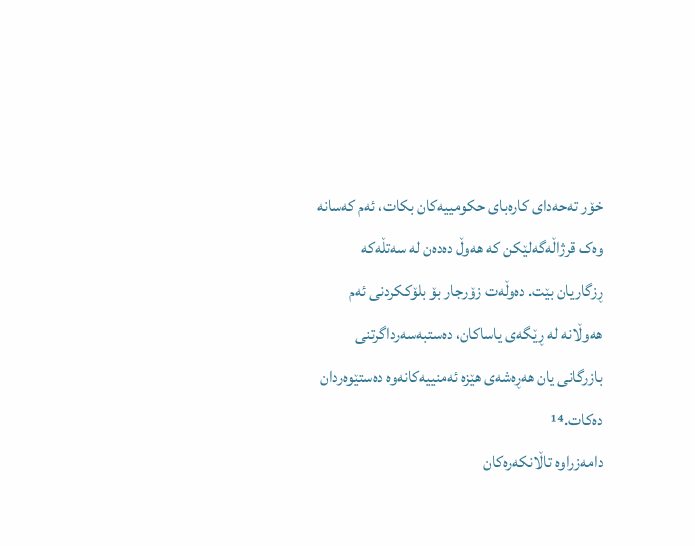خۆر تەحەدای کارەبای حکومییەکان بکات، ئەم کەسانە وەک قرژاڵەگەلێکن کە هەوڵ دەدەن لە سەتڵەکە ڕزگاریان بێت. دەوڵەت زۆرجار بۆ بلۆککردنی ئەم هەوڵانە لە ڕێگەی یاساکان، دەستبەسەرداگرتنی بازرگانی یان هەڕەشەی هێزە ئەمنییەکانەوە دەستێوەردان دەکات.¹⁴
دامەزراوە تاڵانکەرەکان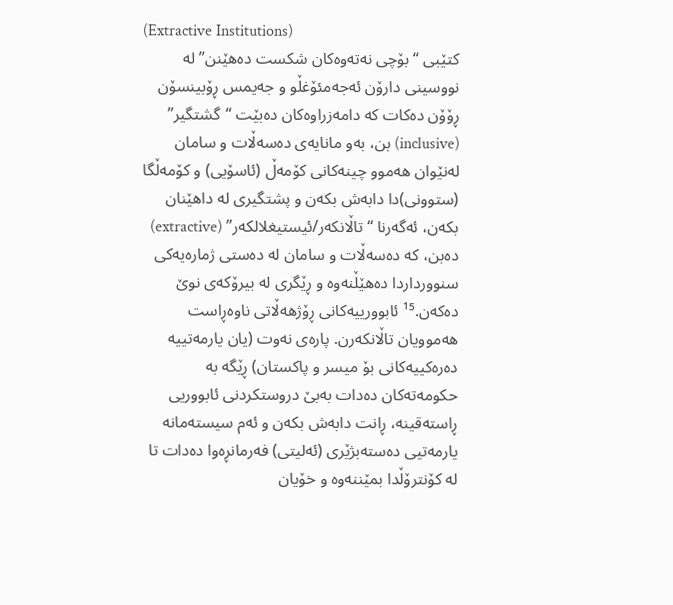(Extractive Institutions)
کتێبی “بۆچی نەتەوەکان شکست دەهێنن” لە نووسینی دارۆن ئەجەمئۆغڵو و جەیمس ڕۆبینسۆن ڕۆۆن دەکات کە دامەزراوەکان دەبێت “گشتگیر” (inclusive) بن، بەو مانایەی دەسەڵات و سامان لەنێوان هەموو چینەکانی کۆمەڵ (ئاسۆیی) و کۆمەڵگا (ستوونی)دا دابەش بکەن و پشتگیری لە داهێنان بکەن، ئەگەرنا “تاڵانکەر/ئیستیغلالکەر” (extractive) دەبن، کە دەسەڵات و سامان لە دەستی ژمارەیەکی سنوورداردا دەهێڵنەوە و ڕێگری لە بیرۆکەی نوێ دەکەن.¹⁵ ئابوورییەکانی ڕۆژهەڵاتی ناوەڕاست هەموویان تاڵانکەرن. پارەی نەوت (یان یارمەتییە دەرەکییەکانی بۆ میسر و پاکستان) ڕێگە بە حکومەتەکان دەدات بەبێ دروستکردنی ئابووریی ڕاستەقینە، ڕانت دابەش بکەن و ئەم سیستەمانە یارمەتیی دەستەبژێری (ئەلیتی) فەرمانڕەوا دەدات تا لە کۆنترۆڵدا بمێننەوە و خۆیان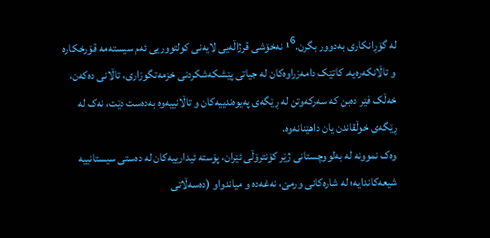لە گۆڕانکاری بەدوور بگرن.¹⁶ نەخۆشی قرژاڵەیی لایەنی کولتووریی ئەم سیستەمە قۆرخکاره و تاڵانکەرەیە. کاتێک دامەزراوەکان لە جیاتی پێشکەشکردنی خزمەتگوزاری، تاڵانی دەکەن، خەڵک فێر دەبن کە سەرکەوتن لە ڕێگەی پەیوەندییەکان و تاڵانییەوە بەدەست دێت، نەک لە ڕێگەی خوڵقاندن یان داهێنانەوە.
وەک نموونە لە بەلووچستانی ژێر کۆنترۆڵی ئێران، پۆستە ئیدارییەکان لە دەستی سیستانییە شیعەکاندایە؛ لە شارەکانی ورمێ، نەغەدە و میاندواو (دەسەڵاتی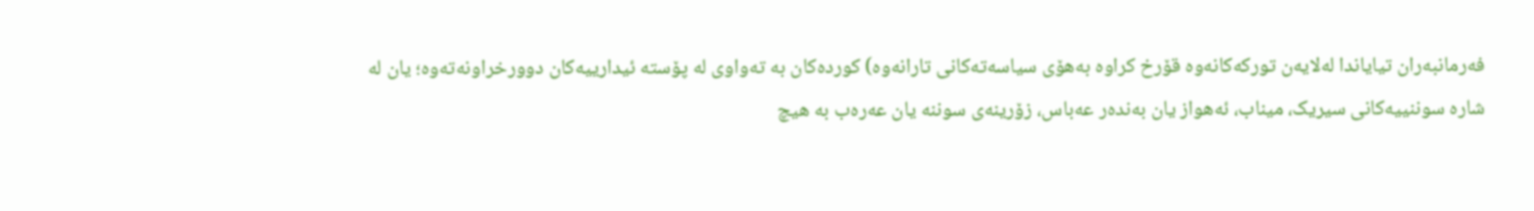فەرمانبەران تیایاندا لەلایەن تورکەکانەوە قۆرخ کراوە بەهۆی سیاسەتەکانی تارانەوە) کوردەکان بە تەواوی لە پۆستە ئیدارییەکان دوورخراونەتەوە؛ یان لە شارە سوننییەکانی سیریک، میناب، ئەهواز یان بەندەر عەباس، زۆرینەی سوننە یان عەرەب بە هیچ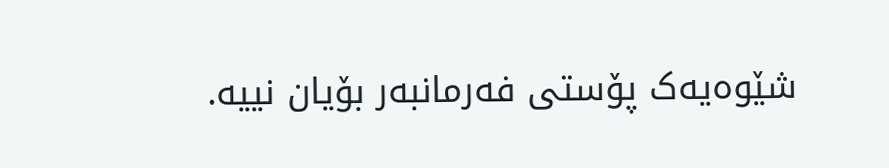شێوەیەک پۆستی فەرمانبەر بۆیان نییە.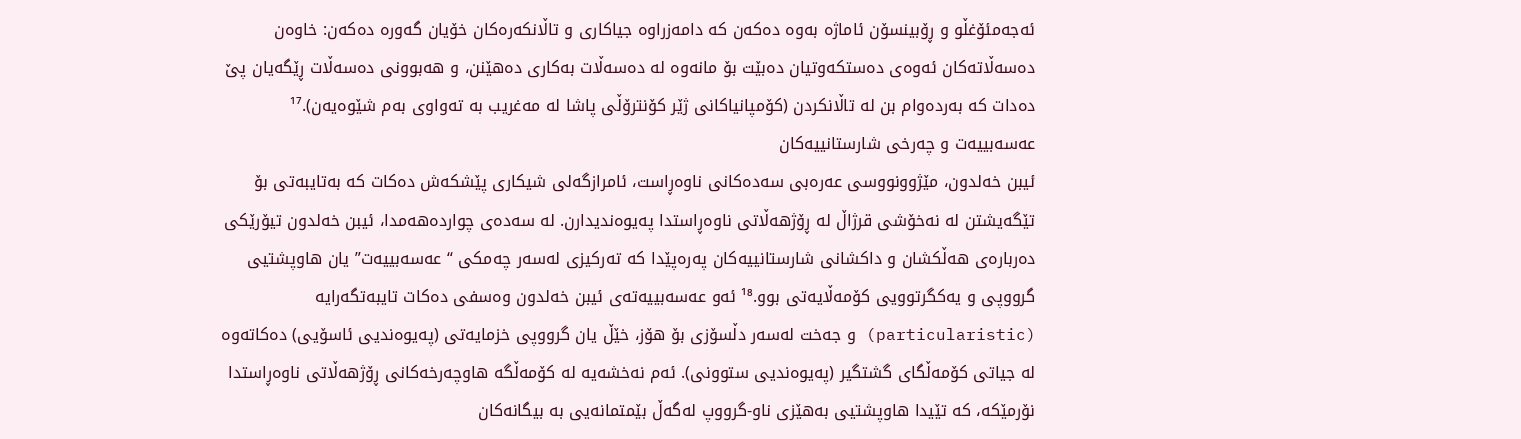ئەجەمئۆغڵو و ڕۆبینسۆن ئاماژە بەوە دەکەن کە دامەزراوە جیاکاری و تاڵانکەرەکان خۆیان گەورە دەکەن: خاوەن دەسەڵاتەکان ئەوەی دەستکەوتیان دەبێت بۆ مانەوە لە دەسەڵات بەکاری دەهێنن، و هەبوونی دەسەڵات ڕێگەیان پێ دەدات کە بەردەوام بن لە تاڵانکردن (کۆمپانیاکانی ژێر کۆنترۆڵی پاشا لە مەغریب بە تەواوی بەم شێوەیەن).¹⁷
عەسەبییەت و چەرخی شارستانییەکان
ئیبن خەلدون، مێژوونووسی عەرەبی سەدەکانی ناوەڕاست، ئامرازگەلی شیکاری پێشکەش دەکات کە بەتایبەتی بۆ تێگەیشتن لە نەخۆشی قرژاڵ لە ڕۆژهەڵاتی ناوەڕاستدا پەیوەندیدارن. لە سەدەی چواردەهەمدا، ئیبن خەلدون تیۆرێکی دەربارەی هەڵکشان و داکشانی شارستانییەکان پەرەپێدا کە تەرکیزی لەسەر چەمکی “عەسەبییەت” یان هاوپشتیی گرووپی و یەکگرتوویی کۆمەڵایەتی بوو.¹⁸ ئەو عەسەبییەتەی ئیبن خەلدون وەسفی دەکات تایبەتگەرایە (particularistic) و جەخت لەسەر دڵسۆزی بۆ هۆز، خێڵ یان گرووپی خزمایەتی (پەیوەندیی ئاسۆیی) دەکاتەوە لە جیاتی کۆمەڵگای گشتگیر (پەیوەندیی ستوونی). ئەم نەخشەیە لە کۆمەڵگە هاوچەرخەکانی ڕۆژهەڵاتی ناوەڕاستدا نۆرمێکە، کە تێیدا هاوپشتیی بەهێزی ناو-گرووپ لەگەڵ بێمتمانەیی بە بیگانەکان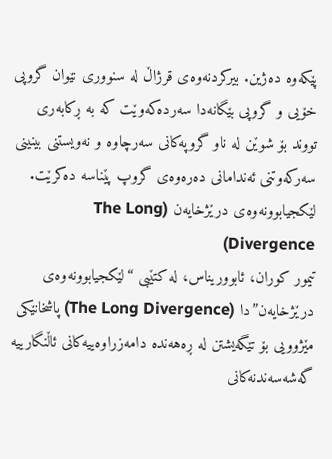پێکەوە دەژین. بیرکردنەوەی قرژاڵ لە سنووری نێوان گروپی خۆیی و گروپی بێگانەدا سەردەکەوێت کە بە ڕکابەری تووند بۆ شوێن لە ناو گروپەکانی سەرچاوە و نەویستنی بینینی سەرکەوتنی ئەندامانی دەرەوەی گروپ پێناسە دەکرێت.
لێکجیابوونەوەی درێژخایەن (The Long Divergence)
تیمور کوران، ئابووریناس، لە کتێبی “لێکجیابوونەوەی درێژخایەن”دا (The Long Divergence) پاشخانێکی مێژوویی بۆ تێگەیشتن لە ڕەهەندە دامەزراوەییەکانی ئاڵنگارییە گەشەسەندنەکانی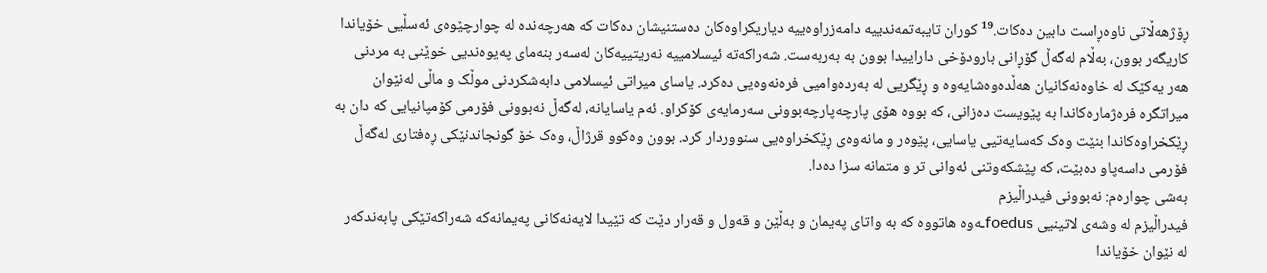ڕۆژهەڵاتی ناوەڕاست دابین دەکات.¹⁹ کوران تایبەتمەندییە دامەزراوەییە دیاریکراوەکان دەستنیشان دەکات کە هەرچەندە لە چوارچێوەی ئەسڵیی خۆیاندا کاریگەر بوون، بەڵام لەگەڵ گۆڕانی بارودۆخی داراییدا بوون بە بەربەست. شەراکەتە ئیسلامییە نەریتییەکان لەسەر بنەمای پەیوەندیی خوێنی بە مردنی هەر یەکێک لە خاوەنەکانیان هەڵدەوەشایەوە و ڕێگریی لە بەردەوامیی فرەنەوەیی دەکرد. یاسای میراتی ئیسلامی دابەشکردنی موڵک و ماڵی لەنێوان میراتگرە فرەژمارەکاندا بە پێویست دەزانی، کە بووە هۆی پارچەپارچەبوونی سەرمایەی کۆکراو. ئەم یاسایانە، لەگەڵ نەبوونی فۆرمی کۆمپانیایی کە دان بە ڕێکخراوەکاندا بنێت وەک کەسایەتیی یاسایی، پێوەر و مانەوەی ڕێکخراوەیی سنووردار کرد. بوون وەکوو قرژاڵ، وەک خۆ گونجاندنێکی ڕەفتاری لەگەڵ فۆرمی داسەپاو دەبێت، که پێشکەوتنی ئەوانی تر و متمانه سزا دەدا.
بەشی چوارەم: نەبوونی فیدراڵیزم
فیدراڵیزم لە وشەی لاتینیی foedusـەوە هاتووە کە بە واتای پەیمان و بەڵێن و قەول و قەرار دێت کە تێیدا لایەنەکانی پەیمانەکە شەراکەتێکی پابەندکەر لە نێوان خۆیاندا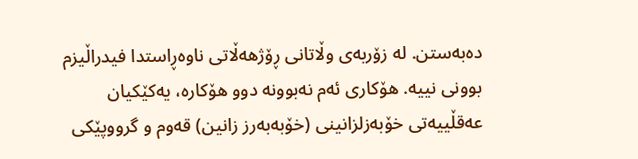دەبەستن. لە زۆربەی وڵاتانی ڕۆژهەڵاتی ناوەڕاستدا فیدراڵیزم بوونی نییه. هۆکاری ئەم نەبوونه دوو هۆکارە، یەکێکیان عەقڵییەتی خۆبەزلزانینی (خۆبەبەرز زانین) قەوم و گرووپێکی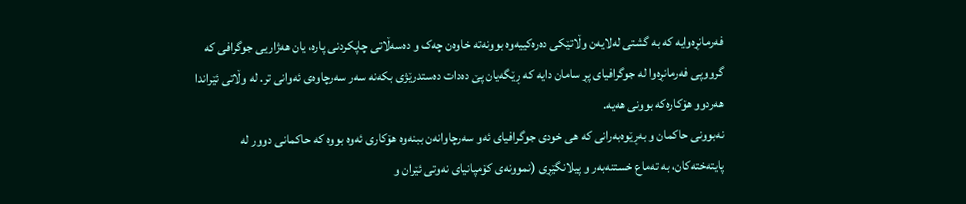فەرمانڕەوایە کە بە گشتی لەلایەن وڵاتێکی دەرەکییەوە بوونەتە خاوەن چەک و دەسەڵاتی چاپکردنی پارە، یان هەژاریی جوگرافی کە گرووپی فەرمانڕەوا لە جوگرافیای پڕ سامان دایە کە ڕێگەیان پێ دەدات دەستدرێژی بکەنە سەر سەرچاوەی ئەوانی تر. لە وڵاتی ئێراندا هەردوو هۆکارەکە بوونی هەیە.
نەبوونی حاکمان و بەڕێوەبەرانی کە ھی خودی جوگرافیای ئەو سەرچاوانەن ببنەوە ھۆکاری ئەوە بووە کە حاکمانی دوور لە پایتەختەکان، بە تەماع خستنەبەر و پیلانگێڕی (نموونەی کۆمپانیای نەوتی ئێران و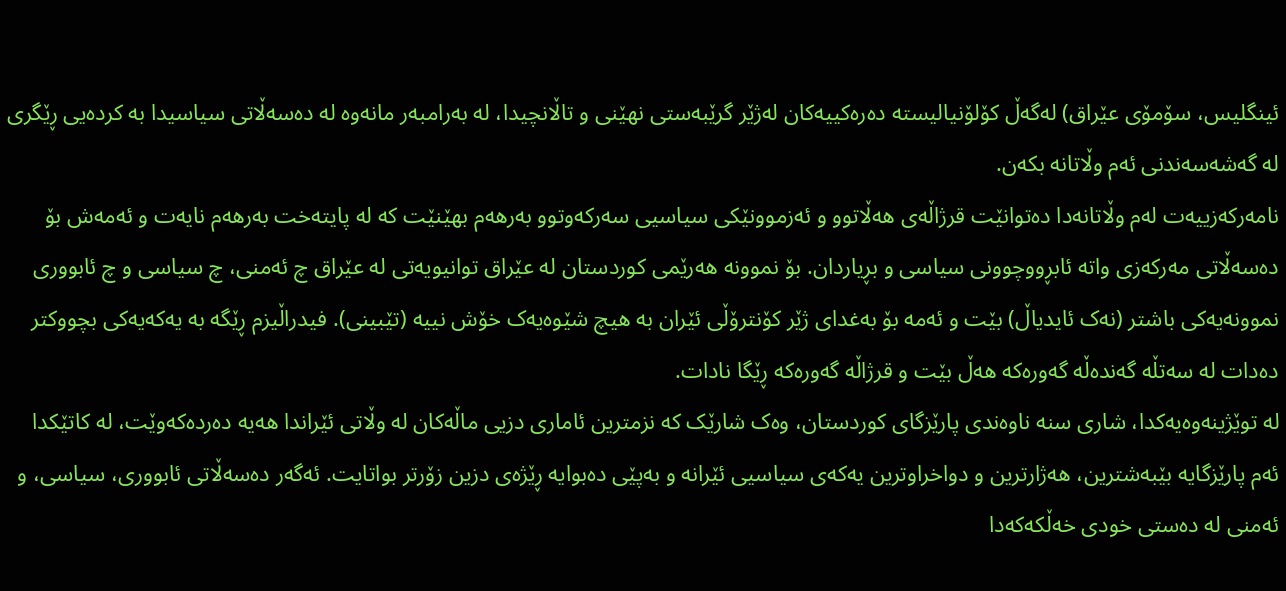ئینگلیس، سۆمۆی عێراق) لەگەڵ کۆلۆنیالیستە دەرەکییەکان لەژێر گرێبەستی نهێنی و تاڵانچیدا، لە بەرامبەر مانەوە لە دەسەڵاتی سیاسیدا بە کردەیی ڕێگری لە گەشەسەندنی ئەم وڵاتانە بکەن.
نامەرکەزییەت لەم وڵاتانەدا دەتوانێت قرژاڵەی هەڵاتوو و ئەزموونێکی سیاسیی سەرکەوتوو بەرهەم بهێنێت کە لە پایتەخت بەرهەم نایەت و ئەمەش بۆ دەسەڵاتی مەرکەزی واتە ئابڕووچوونی سیاسی و بڕیاردان. بۆ نموونە هەرێمی کوردستان لە عێراق توانیویەتی لە عێراق چ ئەمنی، چ سیاسی و چ ئابووری نموونەیەکی باشتر (نەک ئایدیاڵ) بێت و ئەمە بۆ بەغدای ژێر کۆنترۆڵی ئێران بە هیچ شێوەیەک خۆش نییە (تێبینی). فیدراڵیزم ڕێگە بە یەکەیەکی بچووکتر دەدات لە سەتڵە گەندەڵە گەورەکە هەڵ بێت و قرژاڵە گەورەکە ڕێگا نادات.
لە توێژینەوەیەکدا، شاری سنە ناوەندی پارێزگای کوردستان، وەک شارێک کە نزمترین ئاماری دزیی ماڵەکان لە وڵاتی ئێراندا هەیە دەردەکەوێت، لە کاتێکدا ئەم پارێزگایە بێبەشترین، هەژارترین و دواخراوترین یەکەی سیاسیی ئێرانە و بەپێی دەبوایە ڕێژەی دزین زۆرتر بواتایت. ئەگەر دەسەڵاتی ئابووری، سیاسی، و ئەمنی لە دەستی خودی خەڵکەکەدا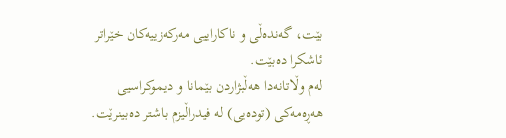بێت، گەندەڵی و ناکاراییی مەرکەزییەکان خێراتر ئاشکرا دەبێت.
لەم وڵاتانەدا هەڵبژاردن بێمانا و دیموکراسیی هەڕەمەکی (تودەیی) له فیدراڵیزم باشتر دەبینرێت.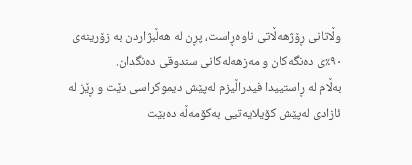وڵاتانی ڕۆژهەڵاتی ناوەڕاست، پڕن لە هەڵبژاردن بە زۆرینەی ٩٠٪ی دەنگەکان و مەزهەلەکانی سندوقی دەنگدان.
بەڵام لە ڕاستییدا فیدراڵیزم لەپێش دیموکراسی دێت و ڕێز له ئازادی لەپێش کۆیلایەتیی بەکۆمەڵە دەبێت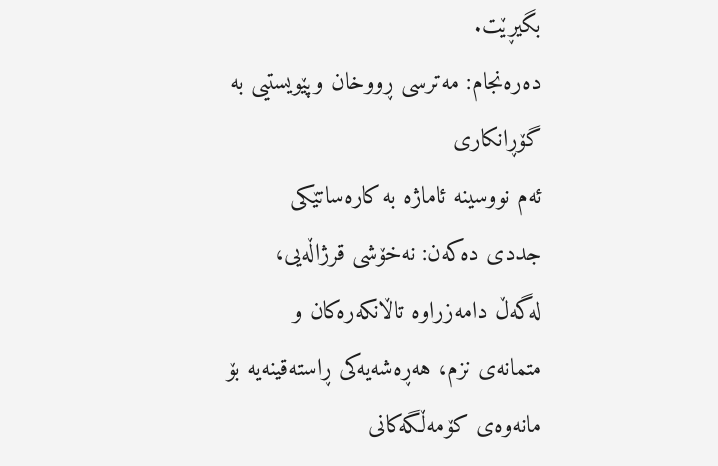بگیڕێت.
دەرەنجام: مەترسی ڕووخان وپێویستیی به گۆڕانکاری
ئەم نووسینە ئاماژە بە کارەساتێکی جددی دەکەن: نەخۆشی قرژاڵەیی، لەگەڵ دامەزراوە تاڵانکەرەکان و متمانەی نزم، هەڕەشەیەکی ڕاستەقینەیە بۆ مانەوەی کۆمەڵگەکانی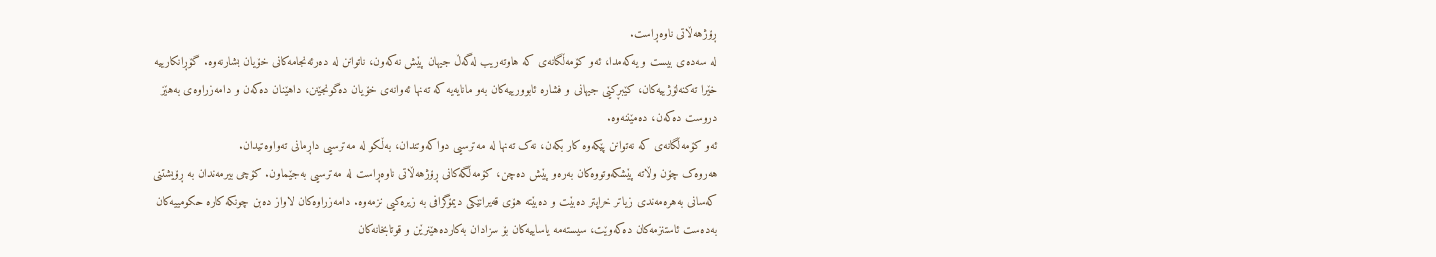ڕۆژهەڵاتی ناوەڕاست.
لە سەدەی بیست و یەکەمدا، ئەو کۆمەڵگانەی کە هاوتەریب لەگەڵ جیهان پێش نەکەون، ناتوانن لە دەرئەنجامەکانی خۆیان بشارنەوە. گۆڕانکارییە خێرا تەکنەلۆژییەکان، کێبڕکێی جیهانی و فشارە ئابوورییەکان بەو مانایەیە کە تەنها ئەوانەی خۆیان دەگونجێنن، داهێنان دەکەن و دامەزراوەی بەهێز دروست دەکەن، دەمێننەوە.
ئەو کۆمەڵگانەی کە نەتوانن پێکەوە کار بکەن، نەک تەنها لە مەترسیی دواکەوتندان، بەڵکو لە مەترسیی داڕمانی تەواوەتیدان.
هەروەک چۆن وڵاتە پێشکەوتووەکان بەرەو پێش دەچن، کۆمەڵگەکانی ڕۆژهەڵاتی ناوەڕاست لە مەترسیی بەجێماون. کۆچی بیرمەندان بە ڕۆیشتنی کەسانی بەهرەمەندی زیاتر خراپتر دەبێت و دەبێتە هۆی قەیرانێکی دیمۆگرافی بە زیرەکیی نزمەوە. دامەزراوەکان لاواز دەبن چونکە کارە حکومییەکان بەدەست ئاستنزمەکان دەکەوێت، سیستەمە یاساییەکان بۆ سزادان بەکاردەهێنرێن و قوتابخانەکان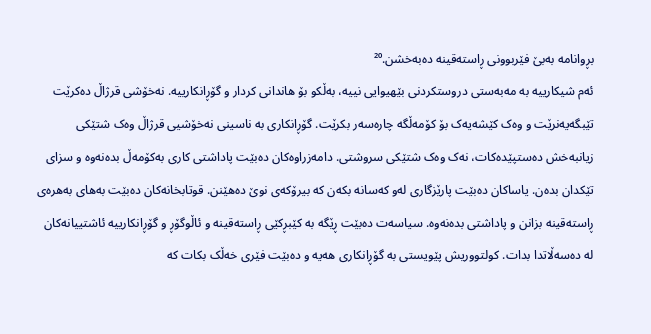بڕوانامە بەبێ فێربوونی ڕاستەقینە دەبەخشن.²⁰
ئەم شیکارییە بە مەبەستی دروستکردنی بێهیوایی نییە، بەڵکو بۆ هاندانی کردار و گۆڕانکارییە. نەخۆشی قرژاڵ دەکرێت تێبگەیەنرێت و وەک کێشەیەک بۆ کۆمەڵگە چارەسەر بکرێت. گۆڕانکاری بە ناسینی نەخۆشیی قرژاڵ وەک شتێکی زیانبەخش دەستپێدەکات، نەک وەک شتێکی سروشتی. دامەزراوەکان دەبێت پاداشتی کاری بەکۆمەڵ بدەنەوە و سزای تێکدان بدەن. یاساکان دەبێت پارێزگاری لەو کەسانە بکەن کە بیرۆکەی نوێ دەهێنن. قوتابخانەکان دەبێت بەهای بەهرەی ڕاستەقینە بزانن و پاداشتی بدەنەوە. سیاسەت دەبێت ڕێگە بە کێبڕکێی ڕاستەقینە و ئاڵوگۆڕ و گۆڕانکارییە ئاشتییانەکان لە دەسەڵاتدا بدات. کولتووریش پێویستی بە گۆڕانکاری هەیە و دەبێت فێری خەڵک بکات کە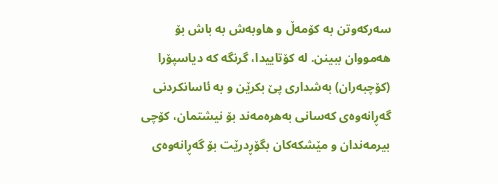سەرکەوتن به کۆمەڵ و هاوبەش بە باش بۆ هەمووان ببینن. لە کۆتاییدا، گرنگە کە دیاسپۆرا (کۆچبەران) بەشداری پێ بکرێن و بە ئاسانکردنی گەڕانەوەی کەسانی بەهرەمەند بۆ نیشتمان، کۆچی بیرمەندان و مێشکەکان بگۆڕدرێت بۆ گەڕانەوەی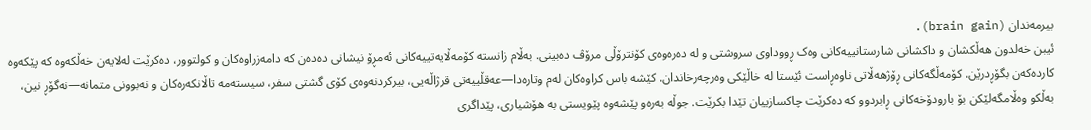بیرمەندان (brain gain).
ئیبن خەلدون هەڵکشان و داکشانی شارستانییەکانی وەک ڕووداوی سروشتی و لە دەرەوەی کۆنترۆڵی مرۆڤ دەبینی. بەڵام زانستە کۆمەڵایەتییەکانی ئەمڕۆ نیشانی دەدەن کە دامەزراوەکان و کولتوور، دەکرێت لەلایەن خەڵکەوە کە پێکەوە کاردەکەن بگۆڕدرێن. کۆمەڵگەکانی ڕۆژهەڵاتی ناوەڕاست ئێستا لە خاڵێکی وەرچەرخاندان. کێشە باس کراوەکان لەم وتارەدا—عەقڵییەتی قرژاڵەیی، بیرکردنەوەی کۆی گشتی سفر، سیستەمە تاڵانکەرەکان و نەبوونی متمانە—نەگۆڕ نین، بەڵکو وەڵامگەلێکن بۆ بارودۆخەکانی ڕابردوو کە دەکرێت چاکسازییان تێدا بکرێت. جوڵە بەرەو پێشەوە پێویستی بە هۆشیاری، پێداگری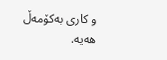و کاری بەکۆمەڵ هەیە.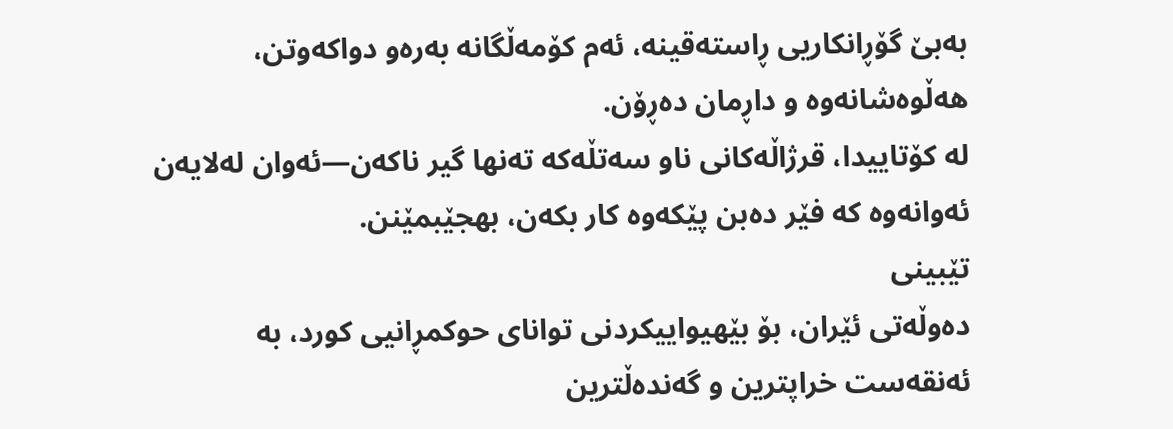بەبێ گۆڕانکاریی ڕاستەقینە، ئەم کۆمەڵگانە بەرەو دواکەوتن، هەڵوەشانەوە و داڕمان دەڕۆن.
لە کۆتاییدا، قرژاڵەکانی ناو سەتڵەکە تەنها گیر ناکەن—ئەوان لەلایەن ئەوانەوە کە فێر دەبن پێکەوە کار بکەن، بهجێبمێنن.
تێبینی
دەوڵەتی ئێران، بۆ بێهیواییکردنی توانای حوکمڕانیی کورد، بە ئەنقەست خراپترین و گەندەڵترین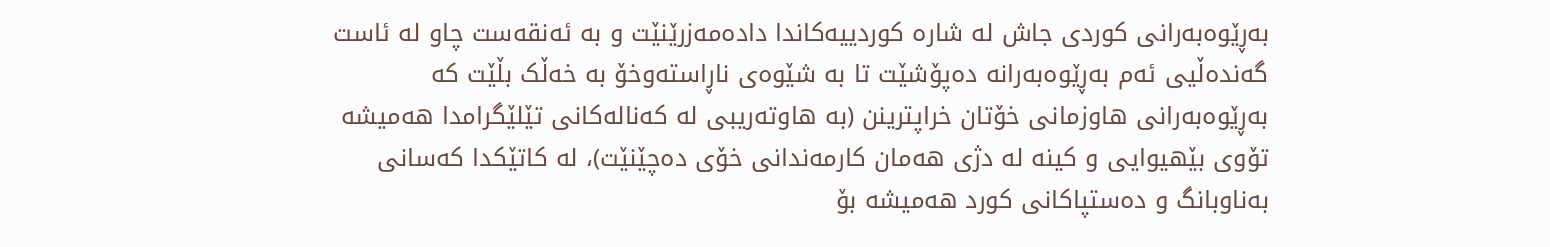بەڕێوەبەرانی کوردی جاش لە شارە کوردییەکاندا دادەمەزرێنێت و بە ئەنقەست چاو لە ئاست گەندەڵیی ئەم بەڕێوەبەرانه دەپۆشێت تا بە شێوەی ناڕاستەوخۆ بە خەڵک بڵێت کە بەڕێوەبەرانی هاوزمانی خۆتان خراپترینن (بە هاوتەریبی لە کەنالەکانی تێلێگرامدا هەمیشە تۆوی بێهیوایی و کینە لە دژی هەمان کارمەندانی خۆی دەچێنێت)، لە کاتێکدا کەسانی بەناوبانگ و دەستپاکانی کورد هەمیشە بۆ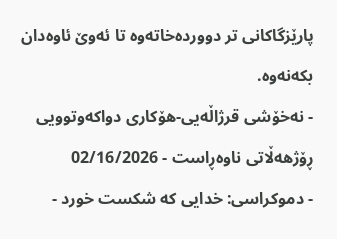پارێزگاکانی تر دووردەخاتەوە تا ئەوێ ئاوەدان بکەنەوە.
- نەخۆشی قرژاڵەیی-هۆکاری دواکەوتوویی ڕۆژهەڵاتی ناوەڕاست - 02/16/2026
- دموکراسی: خدایی که شکست خورد -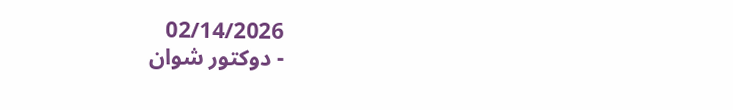02/14/2026
- دوکتور شوان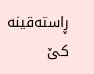ڕاستەقینه کێ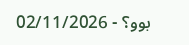بوو؟ - 02/11/2026